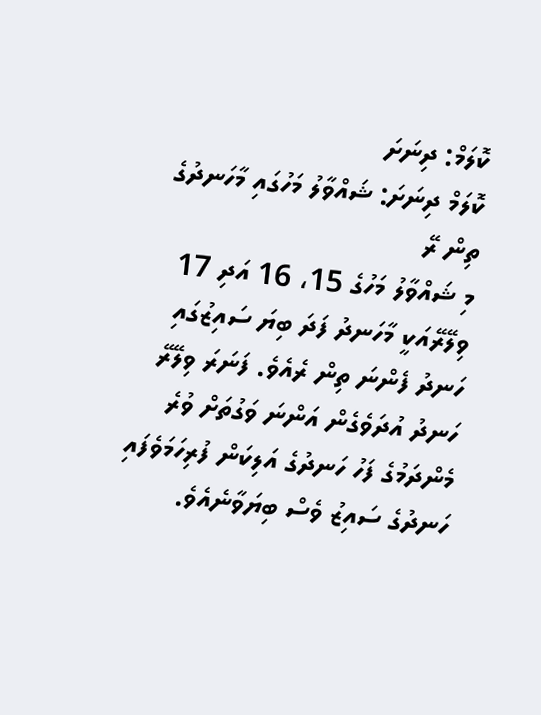ކޮލަމް: ދިނަށަ
ކޮލަމް ދިނަށަ: ޝައްވާލު މަހުގައި މާހަނދުގެ ތިން ރޭ
މި ޝައްވާލު މަހުގެ 15، 16 އަދި 17 ވިލޭރޭއަކީ މާހަނދު ފަދަ ބިޔަ ސައިޒުގައި ހަނދު ފެންނަ ތިން ރެއެވެ. ފަނަރަ ވިލޭރޭ ހަނދު އުދަވެގެން އަންނަ ވަގުތަށް ވުރެ މެންދަމުގެ ފަހު ހަނދުގެ އަލިކަން ފުރިހަމަވެފައި ހަނދުގެ ސައިޒު ވެސް ބިޔަވާނެއެވެ.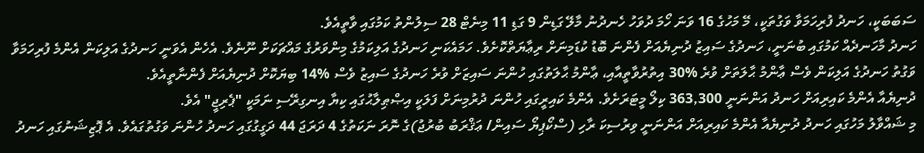ސަބަބަކީ، ހަނދު ފުރިހަމަވާ ވަގުތަކީ، މޭ މަހުގެ 16 ވަނަ ހޯމަ ދުވަހު ހެނދުނު މާލޭ ގަޑިން 9 ގަޑި 11 މިނެޓް 28 ސިލުންތު ކަމުގައި ވާތީއެވެ.
ހަނދު މާހަނދެއް ކަމުގައި ބުނަނީ، ހަނދުގެ ސައިޒު ދުނިޔެއަށް ފެންނަ ބޮޑު ކުޑަމިނަށް ރިޢާޔަތްކޮށެވެ. ހަމައެކަނި ހަނދުގެ އަލިކަމުގެ މިންވަރުގެ މައްޗަކަށް ނޫނެވެ. އެހެން އެވަނީ ހަނދުގެ އަލިކަން އެންމެ ފުރިހަމަވާ ވަގުތު ހަނދުގެ އަލިކަން ވެސް ޢާންމު ޙާލަތަށް ވުރެ %30 އިތުރުވާތީއާއި، ޢާންމު ޙާލަތުގައި ހުންނަ ސައިޒަށް ވުރެ ހަނދުގެ ސައިޒު ވެސް %14 ބިޔަކޮށް ދުނިޔެއަށް ފެންނާތީއެވެ.
ދުނިޔެއާ އެންމެ ކައިރިއަށް ހަނދު އަންނަނީ 363,300 ކިލޯ މީޓަރަށެވެ. އެންމެ ކައިރީގައި ހުންނަ ދުރުމިނަށް ފަލަކީ އިޞްޠިލާޙުގައި ކިޔާ އިނގިރޭސި ނަމަކީ "ޕެރިޖީ" އެވެ.
މި ޝައްވާލު މަހުގައި ހަނދު ދުނިޔެއާ އެންމެ ކައިރިއަށް އަންނަނީ ވިރުސިކަ ރާހި (ސްކޯޕިޔޯ ސައިން/ ޢަޤްރަބު ބުރުޖު)ގެ ނޮރަ ނަކަތުގެ 4 ދަރަޖަ 44 ދަގީގުގައި ހަނދު ހުންނަ ވަގުތުގައެވެ. އެ ޕޮޒިޝަނުގައި ހަނދު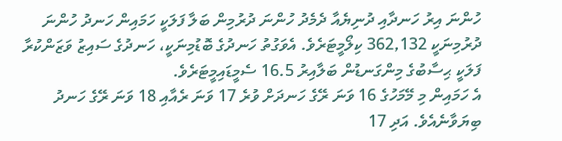ހުންނަ އިރު ހަނދާއި ދުނިޔެއާ ދެމެދު ހުންނަ ދުރުމިން ބަލާ ފަލަކީ ހަމައިން ހަނދު ހުންނަ ދުރުމިނަކީ 362,132 ކިލޯމީޓަރެވެ. އެވަގުތު ހަނދުގެ ބޮޑުމިނަކީ، ހަނދުގެ ސައިޒު ވަޒަންކުރާ ފަލަކީ ޙިސާބުގެ މިންގަނޑުން ބަލާއިރު 16.5 ސެމީޑައިމީޓަރެވެ.
އެ ހަމައިން މި މޭމަހުގެ 16 ވަނަ ރޭގެ ހަނދަށް ވުރެ 17 ވަނަ ރެއާއި 18 ވަނަ ރޭގެ ހަނދު ބިޔަވާނެއެވެ. އަދި 17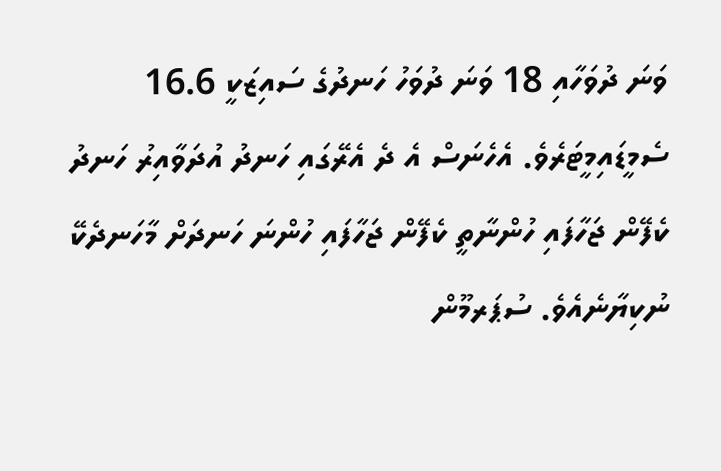ވަނަ ދުވަހާއި 18 ވަނަ ދުވަހު ހަނދުގެ ސައިޒަކީ 16.6 ސެމީޑައިމީޓަރެވެ. އެހެނަސް އެ ދެ އެރޭގައި ހަނދު އުދަވާއިރު ހަނދު ކެފޭން ޖަހާފައި ހުންނާތީ ކެފޭން ޖަހާފައި ހުންނަ ހަނދަށް މާހަނދެކޭ ނުކިޔާނެއެވެ. ސުޕަރމޫން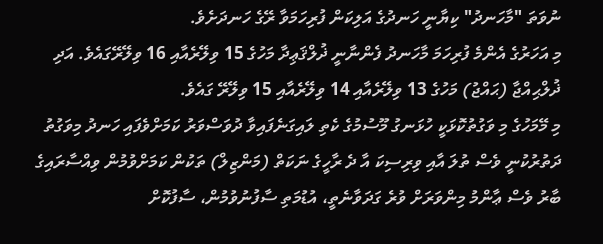ނުވަތަ "މާހަނދު" ކިޔާނީ ހަނދުގެ އަލިކަން ފުރިހަމަވާ ރޭގެ ހަނދަށެވެ.
މި އަހަރުގެ އެންމެ ފުރިހަމަ މާހަނދު ފެންނާނީ ޛުލްޤަޢިދާ މަހުގެ 15 ވިލޭރެއާއި 16 ވިލޭރޭގައެވެ. އަދި ޛުލްޙިއްޖާ (ޙައްޖު) މަހުގެ 13 ވިލޭރެއާއި 14 ވިލޭރެއާއި 15 ވިލޭރޭ ގައެވެ.
މި މޭމަހުގެ މި ވަގުތުކޮޅަކީ ހުޅަނގު މޫސުމުގެ ކެތި ލައިގަނެފައިވާ ދުވަސްވަރު ކަމަށްވެފައި ހަނދު މިވަގުތު ދަތުރުކުނީ ވެސް ތުލަ އާއި ވިރިސިކަ އާ ދެ ރާހީގެ ނަކަތް (މަންޒިލް) ތަކުން ކަމަށްވުމުން ވިއްސާރައިގެ ބާރު ވެސް ޢާންމު މިންވަރަށް ވުރެ ގަދަވާނެތީ، އުޑުމަތި ސާފުނުވުމުން، ސާފުކޮށް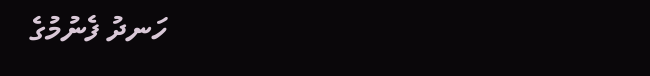ހަނދު ފެނުމުގެ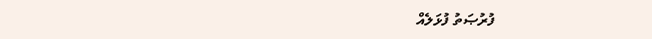ފުރުޞަތު ފުޅަލެއް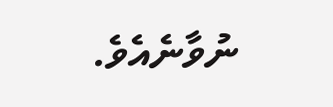ނުވާނެއެވެ.